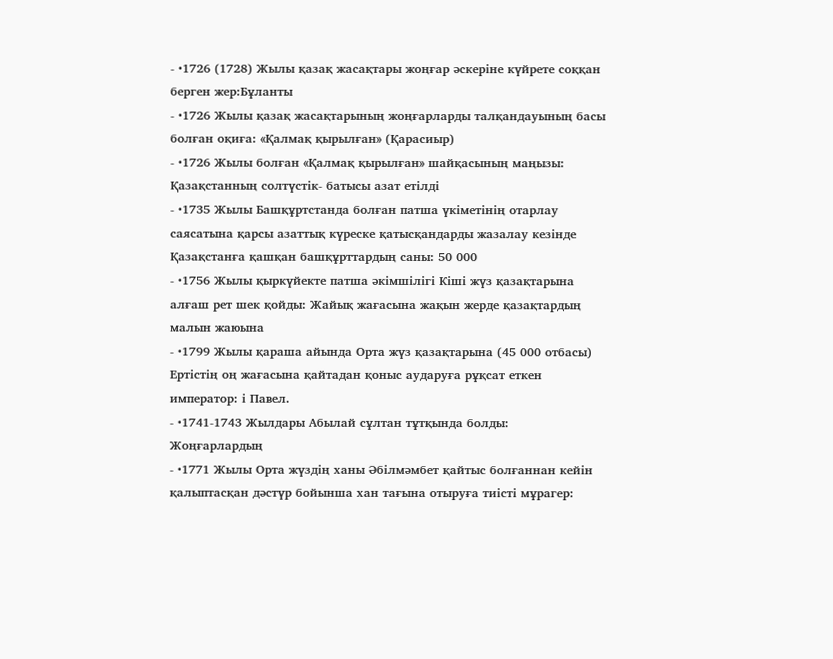- •1726 (1728) Жылы қазақ жасақтары жоңғар әскеріне күйрете соққан берген жер:Бұланты
- •1726 Жылы қазақ жасақтарының жоңғарларды талқандауының басы болған оқиға: «Қалмақ қырылған» (Қарасиыр)
- •1726 Жылы болған «Қалмақ қырылған» шайқасының маңызы: Қазақстанның солтүстік- батысы азат етілді
- •1735 Жылы Башқұртстанда болған патша үкіметінің отарлау саясатына қарсы азаттық күреске қатысқандарды жазалау кезінде Қазақстанға қашқан башқұрттардың саны: 50 000
- •1756 Жылы қыркүйекте патша әкімшілігі Кіші жүз қазақтарына алғаш рет шек қойды: Жайық жағасына жақын жерде қазақтардың малын жаюына
- •1799 Жылы қараша айында Орта жүз қазақтарына (45 000 отбасы) Ертістің оң жағасына қайтадан қоныс аударуға рұқсат еткен император: і Павел.
- •1741-1743 Жылдары Абылай сұлтан тұтқында болды: Жоңғарлардың
- •1771 Жылы Орта жүздің ханы Әбілмәмбет қайтыс болғаннан кейін қалыптасқан дәстүр бойынша хан тағына отыруға тиісті мұрагер: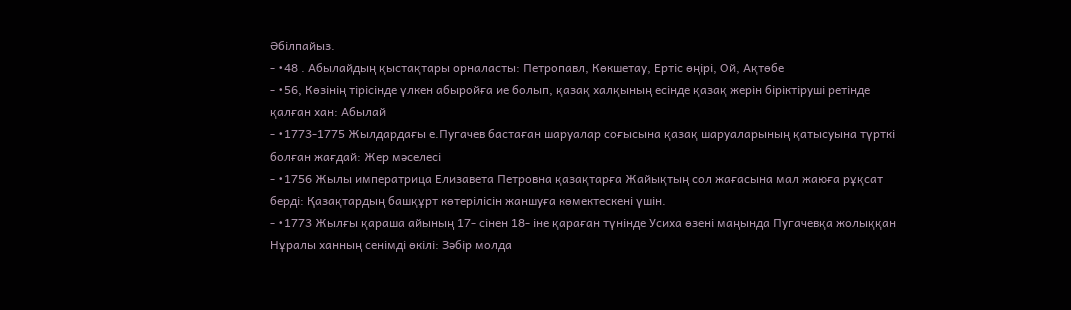Әбілпайыз.
- •48 . Абылайдың қыстақтары орналасты: Петропавл, Көкшетау, Ертіс өңірі, Ой, Ақтөбе
- •56, Көзінің тірісінде үлкен абыройға ие болып, қазақ халқының есінде қазақ жерін біріктіруші ретінде қалған хан: Абылай
- •1773-1775 Жылдардағы е.Пугачев бастаған шаруалар соғысына қазақ шаруаларының қатысуына түрткі болған жағдай: Жер мәселесі
- •1756 Жылы императрица Елизавета Петровна қазақтарға Жайықтың сол жағасына мал жаюға рұқсат берді: Қазақтардың башқұрт көтерілісін жаншуға көмектескені үшін.
- •1773 Жылғы қараша айының 17- сінен 18- іне қараған түнінде Усиха өзені маңында Пугачевқа жолыққан Нұралы ханның сенімді өкілі: Зәбір молда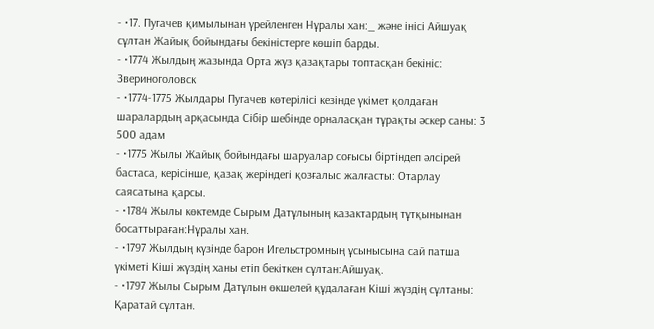- •17. Пугачев қимылынан үрейленген Нұралы хан:_ және інісі Айшуақ сұлтан Жайық бойындағы бекіністерге көшіп барды.
- •1774 Жылдың жазында Орта жүз қазақтары топтасқан бекініс: Звериноголовск
- •1774-1775 Жылдары Пугачев көтерілісі кезінде үкімет қолдаған шаралардың арқасында Сібір шебінде орналасқан тұрақты әскер саны: 3 500 адам
- •1775 Жылы Жайық бойындағы шаруалар соғысы біртіндеп әлсірей бастаса, керісінше, қазақ жеріндегі қозғалыс жалғасты: Отарлау саясатына қарсы.
- •1784 Жылы көктемде Сырым Датұлының казактардың тұтқынынан босаттыраған:Нұралы хан.
- •1797 Жылдың күзінде барон Игельстромның ұсынысына сай патша үкіметі Кіші жүздің ханы етіп бекіткен сұлтан:Айшуақ.
- •1797 Жылы Сырым Датұлын өкшелей құдалаған Кіші жүздің сұлтаны: Қаратай сұлтан.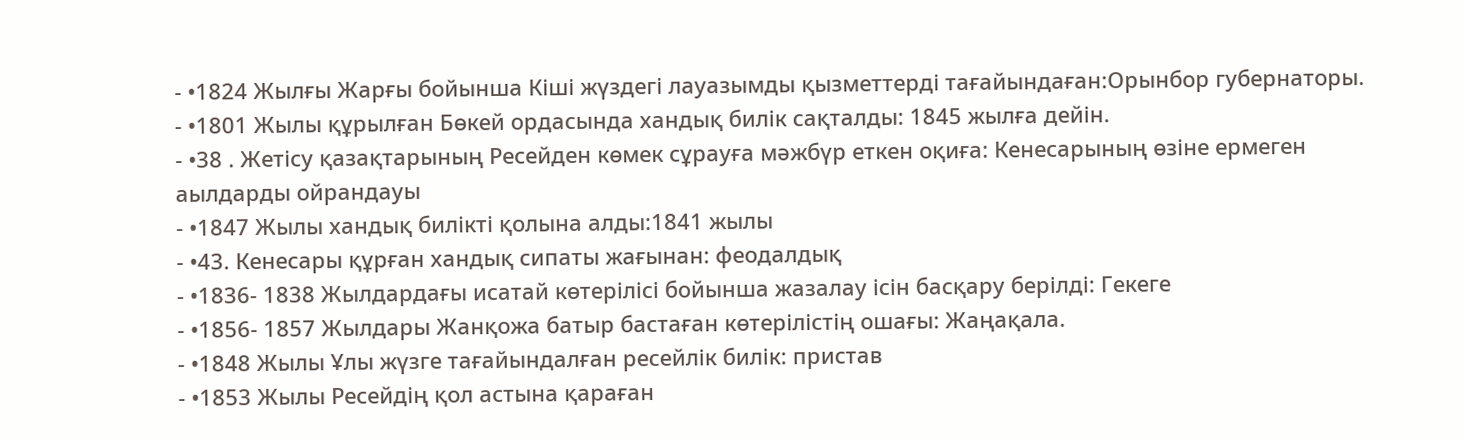- •1824 Жылғы Жарғы бойынша Кіші жүздегі лауазымды қызметтерді тағайындаған:Орынбор губернаторы.
- •1801 Жылы құрылған Бөкей ордасында хандық билік сақталды: 1845 жылға дейін.
- •38 . Жетісу қазақтарының Ресейден көмек сұрауға мәжбүр еткен оқиға: Кенесарының өзіне ермеген аылдарды ойрандауы
- •1847 Жылы хандық билікті қолына алды:1841 жылы
- •43. Кенесары құрған хандық сипаты жағынан: феодалдық
- •1836- 1838 Жылдардағы исатай көтерілісі бойынша жазалау ісін басқару берілді: Гекеге
- •1856- 1857 Жылдары Жанқожа батыр бастаған көтерілістің ошағы: Жаңақала.
- •1848 Жылы Ұлы жүзге тағайындалған ресейлік билік: пристав
- •1853 Жылы Ресейдің қол астына қараған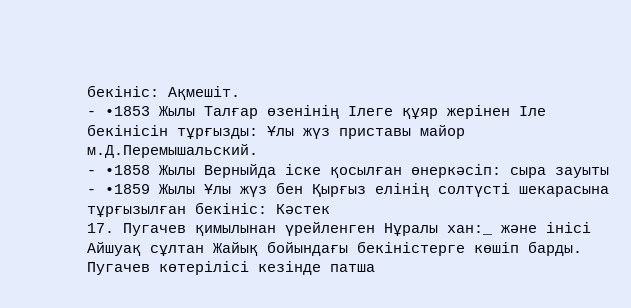бекініс: Ақмешіт.
- •1853 Жылы Талғар өзенінің Ілеге құяр жерінен Іле бекінісін тұрғызды: Ұлы жүз приставы майор м.Д.Перемышальский.
- •1858 Жылы Верныйда іске қосылған өнеркәсіп: сыра зауыты
- •1859 Жылы Ұлы жүз бен Қырғыз елінің солтүсті шекарасына тұрғызылған бекініс: Кәстек
17. Пугачев қимылынан үрейленген Нұралы хан:_ және інісі Айшуақ сұлтан Жайық бойындағы бекіністерге көшіп барды.
Пугачев көтерілісі кезінде патша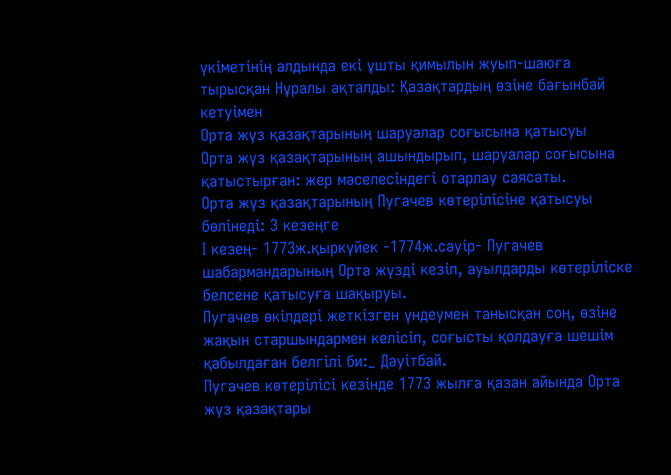үкіметінің алдында екі ұшты қимылын жуып-шаюға тырысқан Нұралы ақталды: Қазақтардың өзіне бағынбай кетуімен
Орта жүз қазақтарының шаруалар соғысына қатысуы
Орта жүз қазақтарының ашындырып, шаруалар соғысына қатыстырған: жер мәселесіндегі отарлау саясаты.
Орта жүз қазақтарының Пугачев көтерілісіне қатысуы бөлінеді: 3 кезеңге
І кезең- 1773ж.қыркүйек -1774ж.сәуір- Пугачев шабармандарының Орта жүзді кезіп, ауылдарды көтеріліске белсене қатысуға шақыруы.
Пугачев өкілдері жеткізген үндеумен танысқан соң, өзіне жақын старшындармен келісіп, соғысты қолдауға шешім қабылдаған белгілі би:_ Дәуітбай.
Пугачев көтерілісі кезінде 1773 жылға қазан айында Орта жүз қазақтары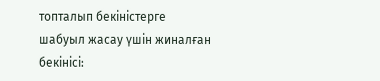топталып бекіністерге шабуыл жасау үшін жиналған бекінісі: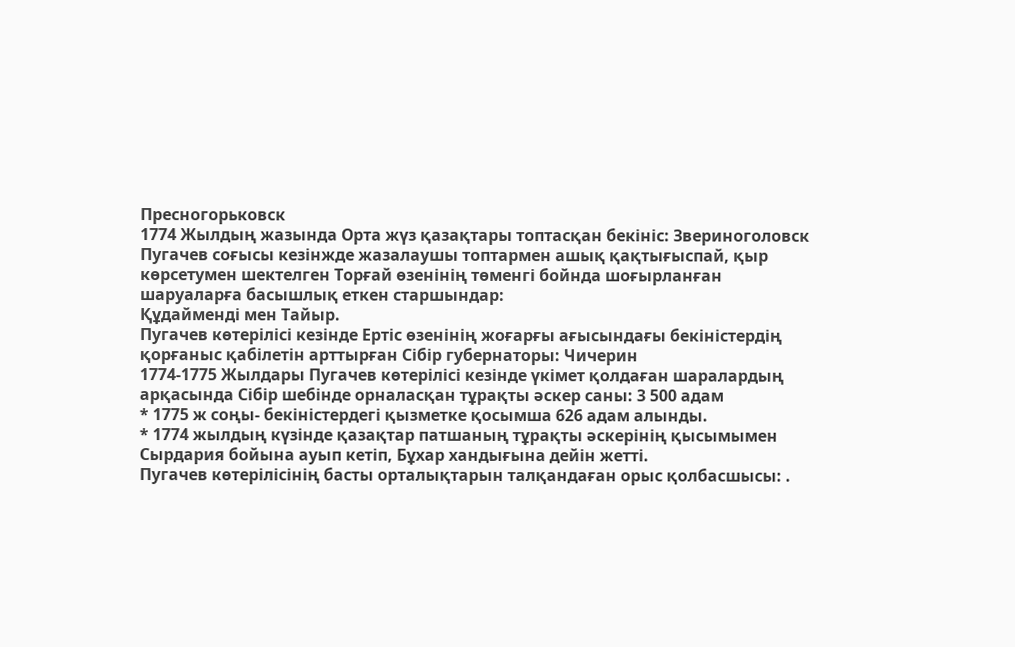Пресногорьковск
1774 Жылдың жазында Орта жүз қазақтары топтасқан бекініс: Звериноголовск
Пугачев соғысы кезінжде жазалаушы топтармен ашық қақтығыспай, қыр көрсетумен шектелген Торғай өзенінің төменгі бойнда шоғырланған шаруаларға басышлық еткен старшындар:
Құдайменді мен Тайыр.
Пугачев көтерілісі кезінде Ертіс өзенінің жоғарғы ағысындағы бекіністердің қорғаныс қабілетін арттырған Сібір губернаторы: Чичерин
1774-1775 Жылдары Пугачев көтерілісі кезінде үкімет қолдаған шаралардың арқасында Сібір шебінде орналасқан тұрақты әскер саны: 3 500 адам
* 1775 ж соңы- бекіністердегі қызметке қосымша 626 адам алынды.
* 1774 жылдың күзінде қазақтар патшаның тұрақты әскерінің қысымымен Сырдария бойына ауып кетіп, Бұхар хандығына дейін жетті.
Пугачев көтерілісінің басты орталықтарын талқандаған орыс қолбасшысы: .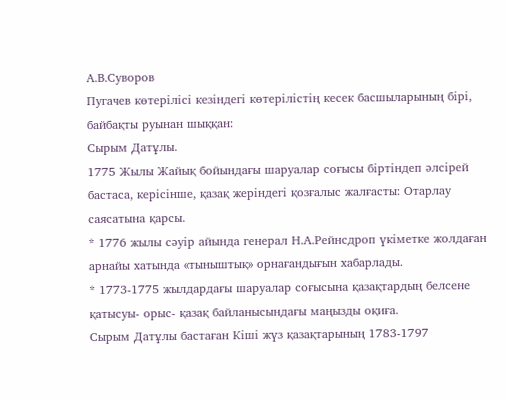А.В.Суворов
Пугачев көтерілісі кезіндегі көтерілістің кесек басшыларының бірі, байбақты руынан шыққан:
Сырым Датұлы.
1775 Жылы Жайық бойындағы шаруалар соғысы біртіндеп әлсірей бастаса, керісінше, қазақ жеріндегі қозғалыс жалғасты: Отарлау саясатына қарсы.
* 1776 жылы сәуір айында генерал Н.А.Рейнсдроп үкіметке жолдаған арнайы хатында «тыныштық» орнағандығын хабарлады.
* 1773-1775 жылдардағы шаруалар соғысына қазақтардың белсене қатысуы- орыс- қазақ байланысындағы маңызды оқиға.
Сырым Датұлы бастаған Кіші жүз қазақтарының 1783-1797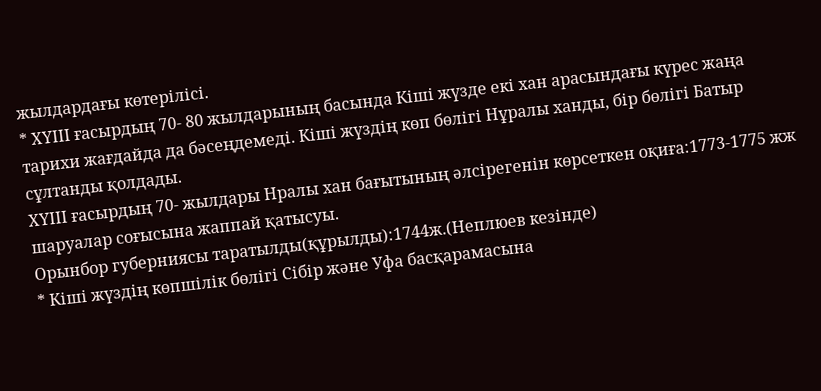жылдардағы көтерілісі.
* ХҮІІІ ғасырдың 70- 80 жылдарының басында Кіші жүзде екі хан арасындағы күрес жаңа тарихи жағдайда да бәсеңдемеді. Кіші жүздің көп бөлігі Нұралы ханды, бір бөлігі Батыр сұлтанды қолдады.
ХҮІІІ ғасырдың 70- жылдары Нралы хан бағытының әлсірегенін көрсеткен оқиға:1773-1775 жж шаруалар соғысына жаппай қатысуы.
Орынбор губерниясы таратылды(құрылды):1744ж.(Неплюев кезінде)
* Кіші жүздің көпшілік бөлігі Сібір және Уфа басқарамасына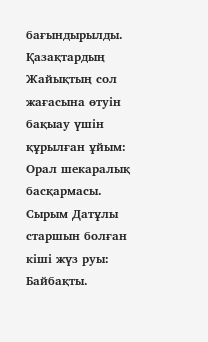бағындырылды.
Қазақтардың Жайықтың сол жағасына өтуін бақыау үшін құрылған ұйым: Орал шекаралық басқармасы.
Сырым Датұлы старшын болған кіші жүз руы: Байбақты.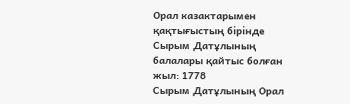Орал казактарымен қақтығыстың бірінде Сырым Датұлының балалары қайтыс болған жыл: 1778
Сырым Датұлының Орал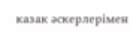казак әскерлерімен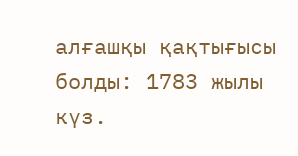алғашқы қақтығысы болды: 1783 жылы күз.